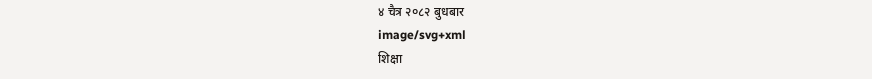४ चैत्र २०८२ बुधबार
image/svg+xml
शिक्षा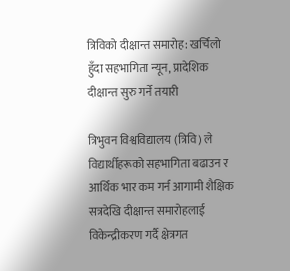त्रिविको दीक्षान्त समारोह: खर्चिलो हुँदा सहभागिता न्यून, प्रादेशिक दीक्षान्त सुरु गर्ने तयारी

त्रिभुवन विश्वविद्यालय (त्रिवि) ले विद्यार्थीहरूको सहभागिता बढाउन र आर्थिक भार कम गर्न आगामी शैक्षिक सत्रदेखि दीक्षान्त समारोहलाई विकेन्द्रीकरण गर्दै क्षेत्रगत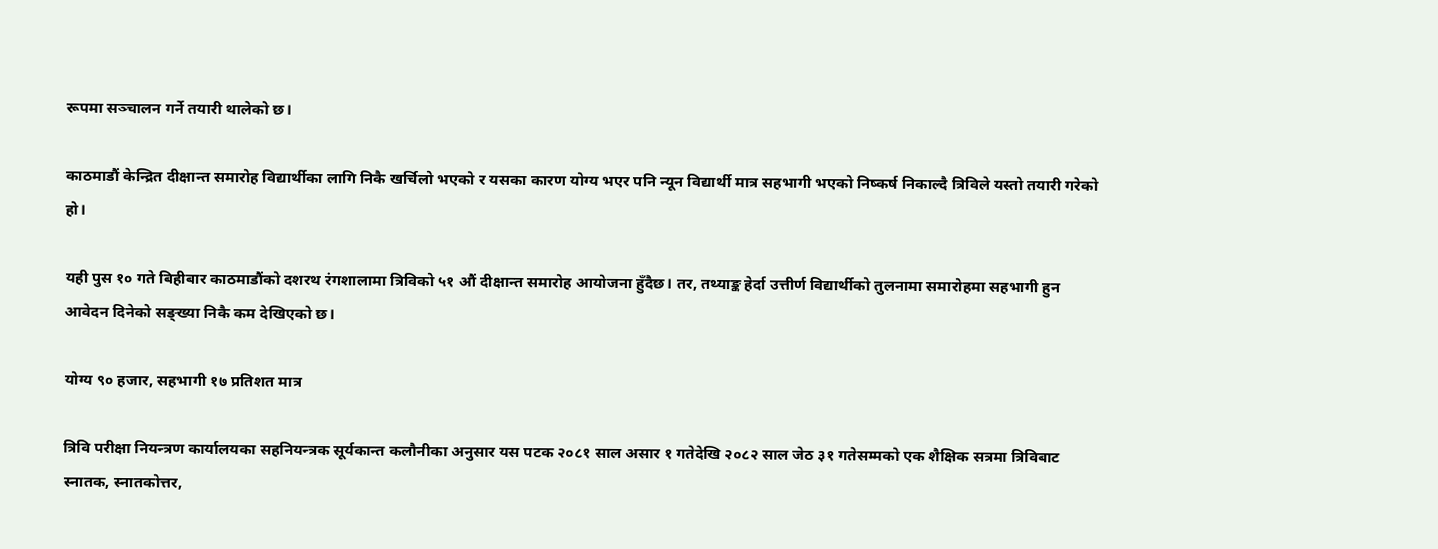रूपमा सञ्चालन गर्ने तयारी थालेको छ।

काठमाडौं केन्द्रित दीक्षान्त समारोह विद्यार्थीका लागि निकै खर्चिलो भएको र यसका कारण योग्य भएर पनि न्यून विद्यार्थी मात्र सहभागी भएको निष्कर्ष निकाल्दै त्रिविले यस्तो तयारी गरेको हो।

यही पुस १० गते बिहीबार काठमाडौंको दशरथ रंगशालामा त्रिविको ५१ औं दीक्षान्त समारोह आयोजना हुँदैछ। तर, तथ्याङ्क हेर्दा उत्तीर्ण विद्यार्थीको तुलनामा समारोहमा सहभागी हुन आवेदन दिनेको सङ्ख्या निकै कम देखिएको छ।

योग्य ९० हजार, सहभागी १७ प्रतिशत मात्र

त्रिवि परीक्षा नियन्त्रण कार्यालयका सहनियन्त्रक सूर्यकान्त कलौनीका अनुसार यस पटक २०८१ साल असार १ गतेदेखि २०८२ साल जेठ ३१ गतेसम्मको एक शैक्षिक सत्रमा त्रिविबाट स्नातक, स्नातकोत्तर,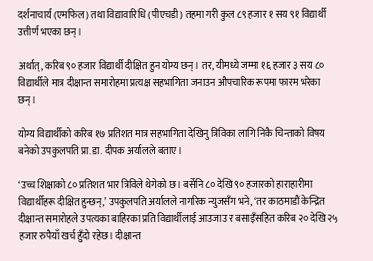दर्शनाचार्य (एमफिल) तथा विद्यावारिधि (पीएचडी) तहमा गरी कुल ८९ हजार १ सय ९१ विद्यार्थी उत्तीर्ण भएका छन्।

अर्थात्, करिब ९० हजार विद्यार्थी दीक्षित हुन योग्य छन्। तर, यीमध्ये जम्मा १६ हजार ३ सय ८० विद्यार्थीले मात्र दीक्षान्त समारोहमा प्रत्यक्ष सहभागिता जनाउन औपचारिक रूपमा फारम भरेका छन्।

योग्य विद्यार्थीको करिब १७ प्रतिशत मात्र सहभागिता देखिनु त्रिविका लागि निकै चिन्ताको विषय बनेको उपकुलपति प्रा.डा. दीपक अर्यालले बताए।

‘उच्च शिक्षाको ८० प्रतिशत भार त्रिविले थेगेको छ। बर्सेनि ८० देखि ९० हजारको हाराहारीमा विद्यार्थीहरू दीक्षित हुन्छन्,’ उपकुलपति अर्यालले नागरिक न्युजसँग भने, ‘तर काठमाडौं केन्द्रित दीक्षान्त समारोहले उपत्यका बाहिरका प्रति विद्यार्थीलाई आउजाउ र बसाइँसहित करिब २० देखि २५ हजार रुपैयाँ खर्च हुँदो रहेछ। दीक्षान्त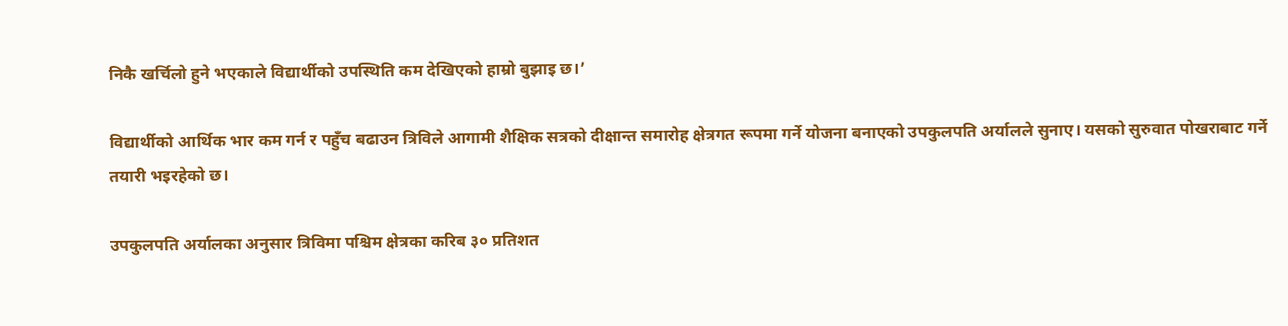निकै खर्चिलो हुने भएकाले विद्यार्थीको उपस्थिति कम देखिएको हाम्रो बुझाइ छ।’

विद्यार्थीको आर्थिक भार कम गर्न र पहुँच बढाउन त्रिविले आगामी शैक्षिक सत्रको दीक्षान्त समारोह क्षेत्रगत रूपमा गर्ने योजना बनाएको उपकुलपति अर्यालले सुनाए। यसको सुरुवात पोखराबाट गर्ने तयारी भइरहेको छ।

उपकुलपति अर्यालका अनुसार त्रिविमा पश्चिम क्षेत्रका करिब ३० प्रतिशत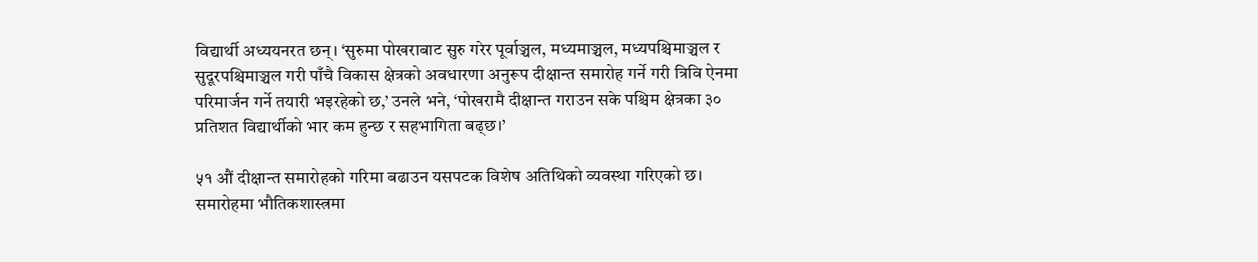विद्यार्थी अध्ययनरत छन्। ‘सुरुमा पोखराबाट सुरु गरेर पूर्वाञ्चल, मध्यमाञ्चल, मध्यपश्चिमाञ्चल र सुदूरपश्चिमाञ्चल गरी पाँचै विकास क्षेत्रको अवधारणा अनुरूप दीक्षान्त समारोह गर्ने गरी त्रिवि ऐनमा परिमार्जन गर्ने तयारी भइरहेको छ,’ उनले भने, ‘पोखरामै दीक्षान्त गराउन सके पश्चिम क्षेत्रका ३० प्रतिशत विद्यार्थीको भार कम हुन्छ र सहभागिता बढ्छ।’

५१ औं दीक्षान्त समारोहको गरिमा बढाउन यसपटक विशेष अतिथिको व्यवस्था गरिएको छ। समारोहमा भौतिकशास्त्रमा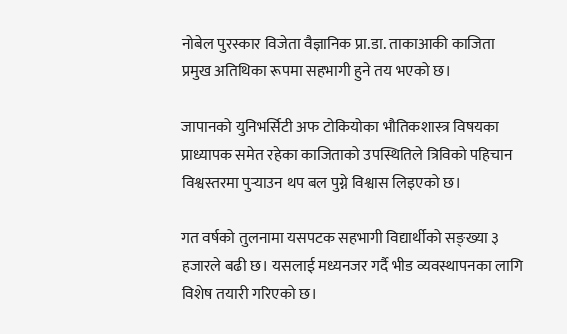नोबेल पुरस्कार विजेता वैज्ञानिक प्रा.डा. ताकाआकी काजिता  प्रमुख अतिथिका रूपमा सहभागी हुने तय भएको छ।

जापानको युनिभर्सिटी अफ टोकियोका भौतिकशास्त्र विषयका प्राध्यापक समेत रहेका काजिताको उपस्थितिले त्रिविको पहिचान विश्वस्तरमा पुर्‍याउन थप बल पुग्ने विश्वास लिइएको छ।

गत वर्षको तुलनामा यसपटक सहभागी विद्यार्थीको सङ्ख्या ३ हजारले बढी छ। यसलाई मध्यनजर गर्दै भीड व्यवस्थापनका लागि विशेष तयारी गरिएको छ।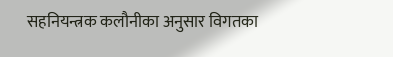सहनियन्त्रक कलौनीका अनुसार विगतका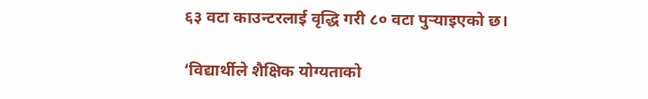६३ वटा काउन्टरलाई वृद्धि गरी ८० वटा पुर्‍याइएको छ।

‘विद्यार्थीले शैक्षिक योग्यताको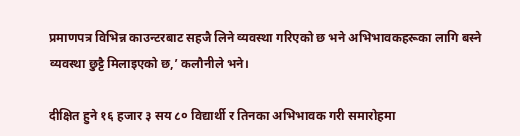प्रमाणपत्र विभिन्न काउन्टरबाट सहजै लिने व्यवस्था गरिएको छ भने अभिभावकहरूका लागि बस्ने व्यवस्था छुट्टै मिलाइएको छ,’ कलौनीले भने।

दीक्षित हुने १६ हजार ३ सय ८० विद्यार्थी र तिनका अभिभावक गरी समारोहमा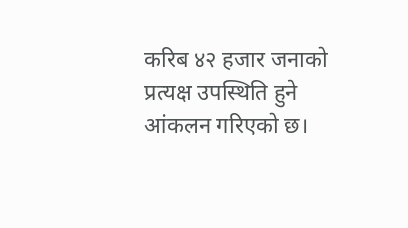करिब ४२ हजार जनाको प्रत्यक्ष उपस्थिति हुने आंकलन गरिएको छ।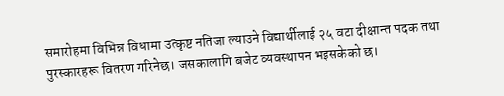समारोहमा विभिन्न विधामा उत्कृष्ट नतिजा ल्याउने विद्यार्थीलाई २५ वटा दीक्षान्त पदक तथा पुरस्कारहरू वितरण गरिनेछ। जसकालागि बजेट व्यवस्थापन भइसकेको छ।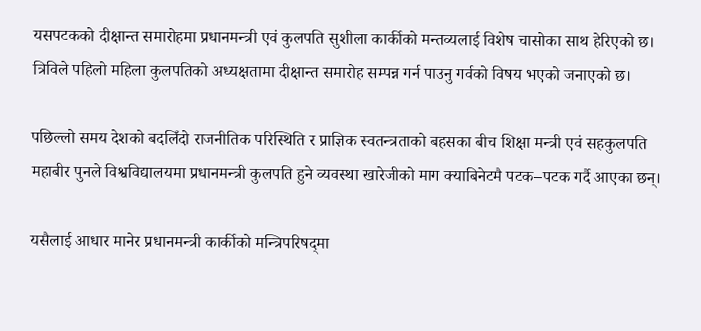यसपटकको दीक्षान्त समारोहमा प्रधानमन्त्री एवं कुलपति सुशीला कार्कीको मन्तव्यलाई विशेष चासोका साथ हेरिएको छ। त्रिविले पहिलो महिला कुलपतिको अध्यक्षतामा दीक्षान्त समारोह सम्पन्न गर्न पाउनु गर्वको विषय भएको जनाएको छ।

पछिल्लो समय देशको बदलिँदो राजनीतिक परिस्थिति र प्राज्ञिक स्वतन्त्रताको बहसका बीच शिक्षा मन्त्री एवं सहकुलपति महाबीर पुनले विश्वविद्यालयमा प्रधानमन्त्री कुलपति हुने व्यवस्था खारेजीको माग क्याबिनेटमै पटक–पटक गर्दै आएका छन्।

यसैलाई आधार मानेर प्रधानमन्त्री कार्कीको मन्त्रिपरिषद्‌मा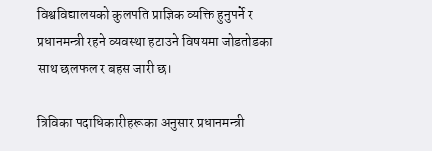विश्वविद्यालयको कुलपति प्राज्ञिक व्यक्ति हुनुपर्ने र प्रधानमन्त्री रहने व्यवस्था हटाउने विषयमा जोडतोडका साथ छलफल र बहस जारी छ।

त्रिविका पदाधिकारीहरूका अनुसार प्रधानमन्त्री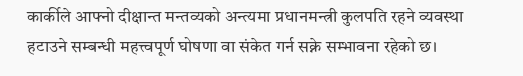कार्कीले आफ्नो दीक्षान्त मन्तव्यको अन्त्यमा प्रधानमन्त्री कुलपति रहने व्यवस्था हटाउने सम्बन्धी महत्त्वपूर्ण घोषणा वा संकेत गर्न सक्ने सम्भावना रहेको छ।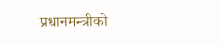प्रधानमन्त्रीको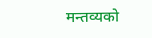मन्तव्यको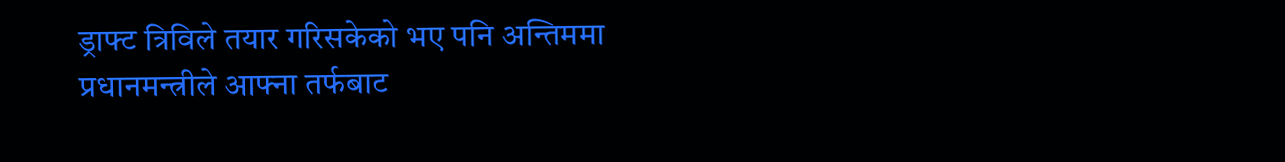ड्राफ्ट त्रिविले तयार गरिसकेको भए पनि अन्तिममा प्रधानमन्त्रीले आफ्ना तर्फबाट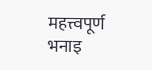महत्त्वपूर्ण भनाइ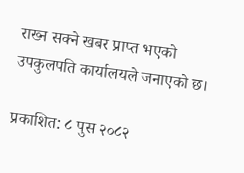राख्न सक्ने खबर प्राप्त भएको उपकुलपति कार्यालयले जनाएको छ।

प्रकाशित: ८ पुस २०८२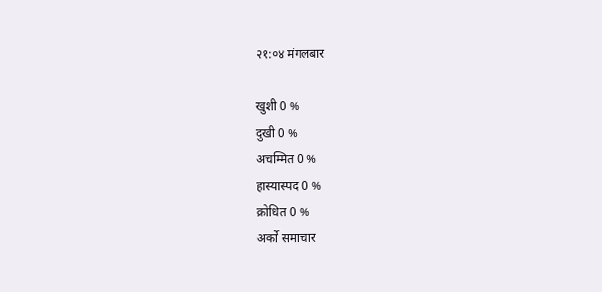२१:०४ मंगलबार

खुशी 0 %
दुखी 0 %
अचम्मित 0 %
हास्यास्पद 0 %
क्रोधित 0 %
अर्को समाचार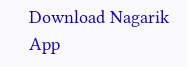Download Nagarik App